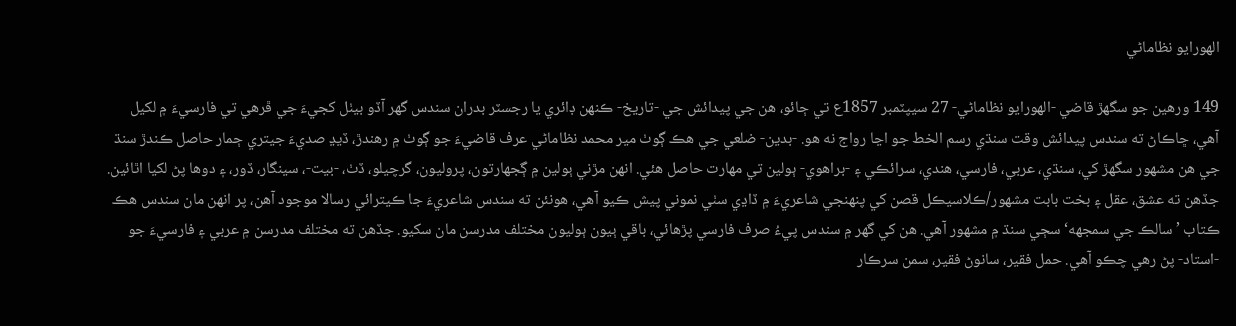الھورايو نظاماڻي

149 ورهين جو سگھڙ قاضي -الهورايو نظاماڻي- 27 سيپٽمبر 1857ع تي ڄائو، هن جي پيدائش جي -تاريخ- ڪنهن ڊائري يا رجسٽر بدران سندس گھر آڏو بيٺل کجيءَ جي ڦرهي تي فارسيءَ ۾ لکيل آهي، ڇاڪاڻ ته سندس پيدائش وقت سنڌي رسم الخط جو اڃا رواج نه هو. -بدين- ضلعي جي هڪ ڳوٺ مير محمد نظاماڻي عرف قاضيءَ جو ڳوٺ ۾ رهندڙ، ڏيڍ صديءَ جيتري ڄمار حاصل ڪندڙ سنڌ جي هن مشهور سگھڙ کي، سنڌي، عربي، فارسي، هندي، سرائڪي ۽ -براهوي- ٻولين تي مهارت حاصل هئي. انهن مڙني ٻولين ۾ ڳجھارتون، پروليون، گرچيلو، ڏٺ، -بيت-، سينگار، ڏور، ۽ دوها پڻ لکيا اٿائين. جڏهن ته عشق، عقل ۽ بخت بابت مشهور/ڪلاسيڪل قصن کي پنهنجي شاعريءَ ۾ ڏاڍي سٺي نموني پيش ڪيو آهي، هونئن ته سندس شاعريءَ جا ڪيترائي رسالا موجود آهن، پر انهن مان سندس هڪ ڪتاب ’سالڪ جي سمجهه‘ سڄي سنڌ ۾ مشهور آهي. هن کي گهر ۾ سندس پيءُ صرف فارسي پڙهائي، باقي ٻيون ٻوليون مختلف مدرسن مان سکيو. جڏهن ته مختلف مدرسن ۾ عربي ۽ فارسيءَ جو -استاد- پڻ رهي چڪو آهي. حمل فقير، سانوڻ فقير، سمن سرڪار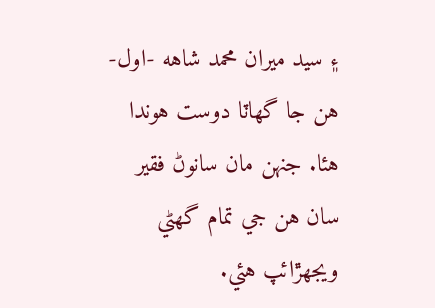۽ سيد ميران محمد شاهه -اول- هن جا گھاٽا دوست هوندا هئا. جنهن مان سانوڻ فقير سان هن جي تمام گھڻي ويجھڙائپ هئي.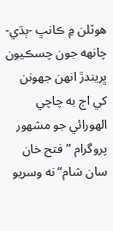هوٽلن ۾ ڪانڀ -ٻڌي- چانهه جون چسڪيون ڀريندڙ انهن جهونن کي اڄ به چاچي الهورائي جو مشهور پروگرام ”فتح خان سان شام“نه وسريو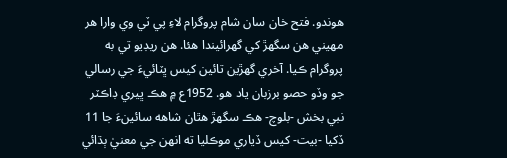هوندو. فتح خان سان شام پروگرام لاءِ پي ٽي وي وارا هر مهيني هن سگهڙ کي گهرائيندا هئا. هن ريڊيو تي به پروگرام ڪيا. آخري گھڙين تائين کيس ڀٽائيءَ جي رسالي جو وڏو حصو برزبان ياد هو. 1952ع ۾ هڪ ڀيري ڊاڪٽر نبي بخش -بلوچ- هڪ سگهڙ هٿان شاهه سائينءَ جا 11 ڏکيا -بيت- کيس ڏياري موڪليا ته انهن جي معنيٰ ٻڌائي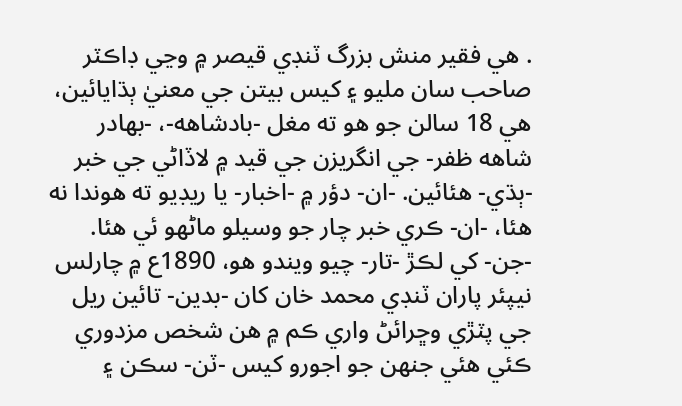. هي فقير منش بزرگ ٽنڊي قيصر ۾ وڃي ڊاڪٽر صاحب سان مليو ۽ کيس بيتن جي معنيٰ ٻڌايائين، هي 18 سالن جو هو ته مغل -بادشاهه-، -بهادر شاهه ظفر- جي انگريزن جي قيد ۾ لاڏاڻي جي خبر -ٻڌي- هئائين. -ان- دؤر ۾ -اخبار- يا ريڊيو ته هوندا نه هئا، -ان- ڪري خبر چار جو وسيلو ماڻهو ئي هئا. -جن- کي لڪڙ -تار- چيو ويندو هو، 1890ع ۾ چارلس نيپئر پاران ٽنڊي محمد خان کان -بدين- تائين ريل جي پٽڙي وڇرائڻ واري ڪم ۾ هن شخص مزدوري ڪئي هئي جنهن جو اجورو کيس -ٽن- سڪن ۽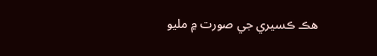هڪ ڪسيري جي صورت ۾ مليو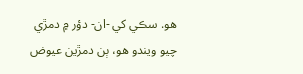هو. سڪي کي -ان- دؤر ۾ دمڙي چيو ويندو هو، ٻن دمڙين عيوض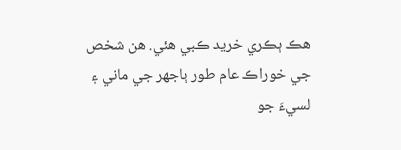هڪ ٻڪري خريد ڪبي هئي. هن شخص جي خوراڪ عام طور ٻاجھر جي ماني ۽ لسيءَ جو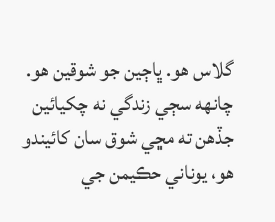گلاس هو. ڀاڄين جو شوقين هو. چانهه سڄي زندگي نه چکيائين جڏهن ته مڇي شوق سان کائيندو هو، يوناني حڪيمن جي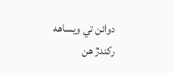دوائن تي ويساهه رکندڙ هن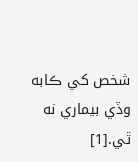شخص کي ڪابه وڏي بيماري نه ٿي.[1]